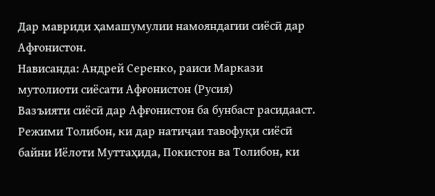Дар мавриди ҳамашумулии намояндагии сиёсӣ дар Афғонистон.
Нависанда: Андрей Серенко, раиси Маркази мутолиоти сиёсати Афғонистон (Русия)
Вазъияти сиёсӣ дар Афғонистон ба бунбаст расидааст.
Режими Толибон, ки дар натиҷаи тавофуқи сиёсӣ байни Иёлоти Муттаҳида, Покистон ва Толибон, ки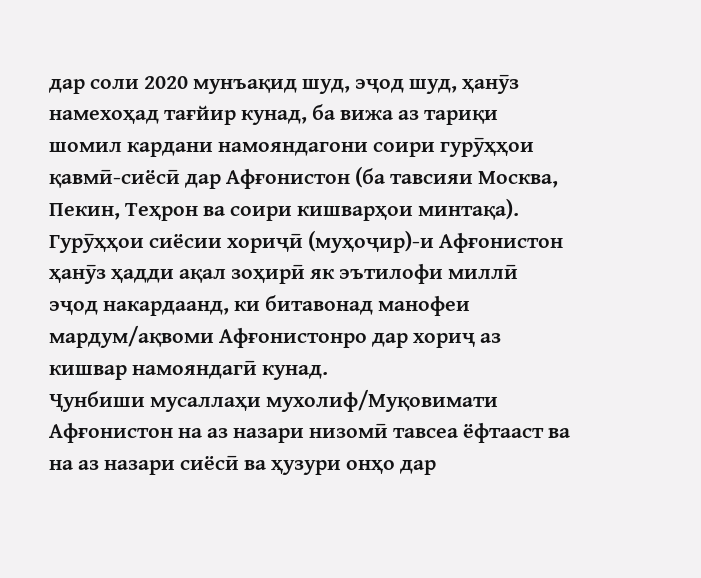дар соли 2020 мунъақид шуд, эҷод шуд, ҳанӯз намехоҳад тағйир кунад, ба вижа аз тариқи шомил кардани намояндагони соири гурӯҳҳои қавмӣ-сиёсӣ дар Афғонистон (ба тавсияи Москва, Пекин, Теҳрон ва соири кишварҳои минтақа).
Гурӯҳҳои сиёсии хориҷӣ (муҳоҷир)-и Афғонистон ҳанӯз ҳадди ақал зоҳирӣ як эътилофи миллӣ эҷод накардаанд, ки битавонад манофеи мардум/ақвоми Афғонистонро дар хориҷ аз кишвар намояндагӣ кунад.
Ҷунбиши мусаллаҳи мухолиф/Муқовимати Афғонистон на аз назари низомӣ тавсеа ёфтааст ва на аз назари сиёсӣ ва ҳузури онҳо дар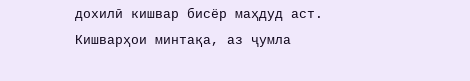дохилӣ кишвар бисёр маҳдуд аст.
Кишварҳои минтақа, аз ҷумла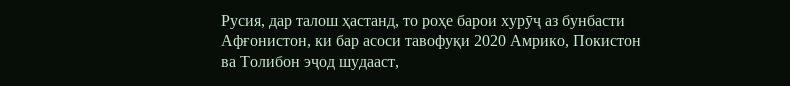Русия, дар талош ҳастанд, то роҳе барои хурӯҷ аз бунбасти Афғонистон, ки бар асоси тавофуқи 2020 Амрико, Покистон ва Толибон эҷод шудааст,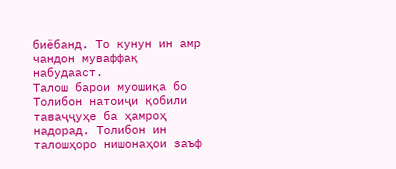биёбанд. То кунун ин амр чандон муваффақ набудааст.
Талош барои муошиқа бо Толибон натоиҷи қобили таваҷҷуҳе ба ҳамроҳ надорад. Толибон ин талошҳоро нишонаҳои заъф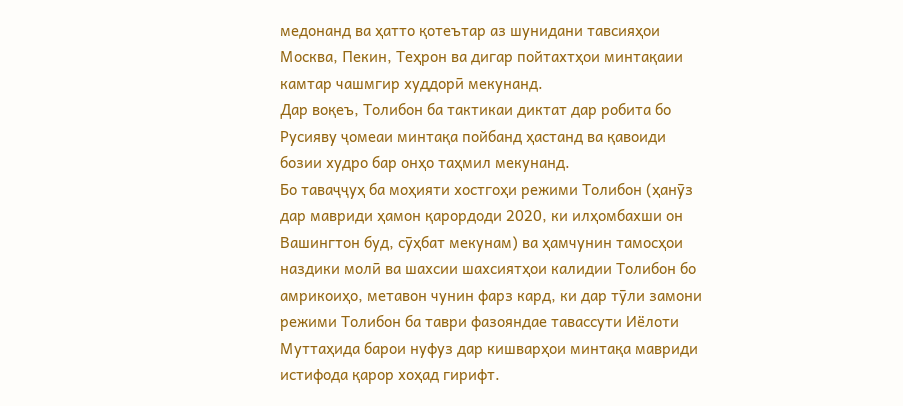медонанд ва ҳатто қотеътар аз шунидани тавсияҳои Москва, Пекин, Теҳрон ва дигар пойтахтҳои минтақаии камтар чашмгир худдорӣ мекунанд.
Дар воқеъ, Толибон ба тактикаи диктат дар робита бо Русияву ҷомеаи минтақа пойбанд ҳастанд ва қавоиди бозии худро бар онҳо таҳмил мекунанд.
Бо таваҷҷуҳ ба моҳияти хостгоҳи режими Толибон (ҳанӯз дар мавриди ҳамон қарордоди 2020, ки илҳомбахши он Вашингтон буд, сӯҳбат мекунам) ва ҳамчунин тамосҳои наздики молӣ ва шахсии шахсиятҳои калидии Толибон бо амрикоиҳо, метавон чунин фарз кард, ки дар тӯли замони режими Толибон ба таври фазояндае тавассути Иёлоти Муттаҳида барои нуфуз дар кишварҳои минтақа мавриди истифода қарор хоҳад гирифт.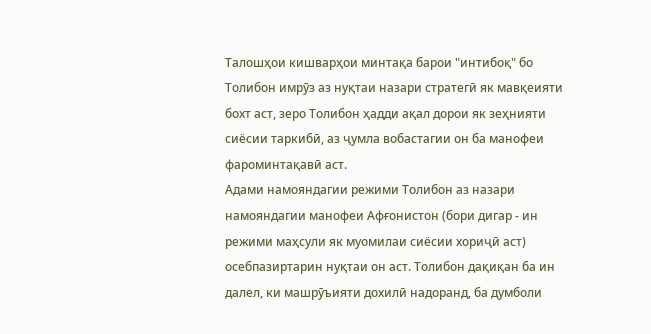Талошҳои кишварҳои минтақа барои "интибоқ" бо Толибон имрӯз аз нуқтаи назари стратегӣ як мавқеияти бохт аст, зеро Толибон ҳадди ақал дорои як зеҳнияти сиёсии таркибӣ, аз ҷумла вобастагии он ба манофеи фароминтақавӣ аст.
Адами намояндагии режими Толибон аз назари намояндагии манофеи Афғонистон (бори дигар - ин режими маҳсули як муомилаи сиёсии хориҷӣ аст) осебпазиртарин нуқтаи он аст. Толибон дақиқан ба ин далел, ки машрӯъияти дохилӣ надоранд, ба думболи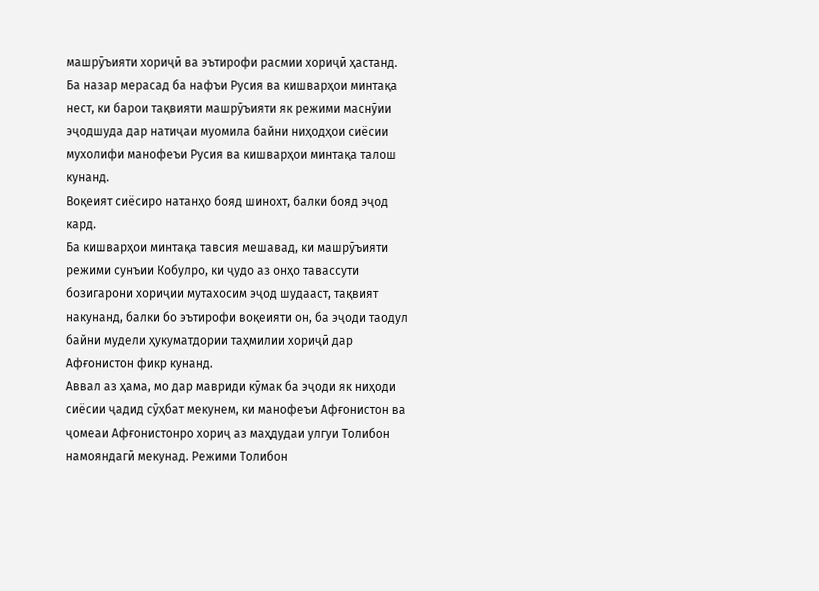машрӯъияти хориҷӣ ва эътирофи расмии хориҷӣ ҳастанд.
Ба назар мерасад ба нафъи Русия ва кишварҳои минтақа нест, ки барои тақвияти машрӯъияти як режими маснӯии эҷодшуда дар натиҷаи муомила байни ниҳодҳои сиёсии мухолифи манофеъи Русия ва кишварҳои минтақа талош кунанд.
Воқеият сиёсиро натанҳо бояд шинохт, балки бояд эҷод кард.
Ба кишварҳои минтақа тавсия мешавад, ки машрӯъияти режими сунъии Кобулро, ки ҷудо аз онҳо тавассути бозигарони хориҷии мутахосим эҷод шудааст, тақвият накунанд, балки бо эътирофи воқеияти он, ба эҷоди таодул байни мудели ҳукуматдории таҳмилии хориҷӣ дар Афғонистон фикр кунанд.
Аввал аз ҳама, мо дар мавриди кӯмак ба эҷоди як ниҳоди сиёсии ҷадид сӯҳбат мекунем, ки манофеъи Афғонистон ва ҷомеаи Афғонистонро хориҷ аз маҳдудаи улгуи Толибон намояндагӣ мекунад. Режими Толибон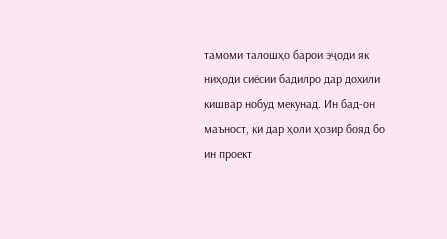тамоми талошҳо барои эҷоди як ниҳоди сиёсии бадилро дар дохили кишвар нобуд мекунад. Ин бад-он маъност, ки дар ҳоли ҳозир бояд бо ин проект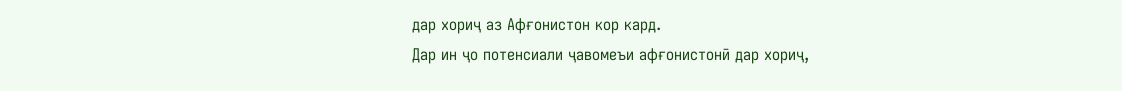дар хориҷ аз Афғонистон кор кард.
Дар ин ҷо потенсиали ҷавомеъи афғонистонӣ дар хориҷ,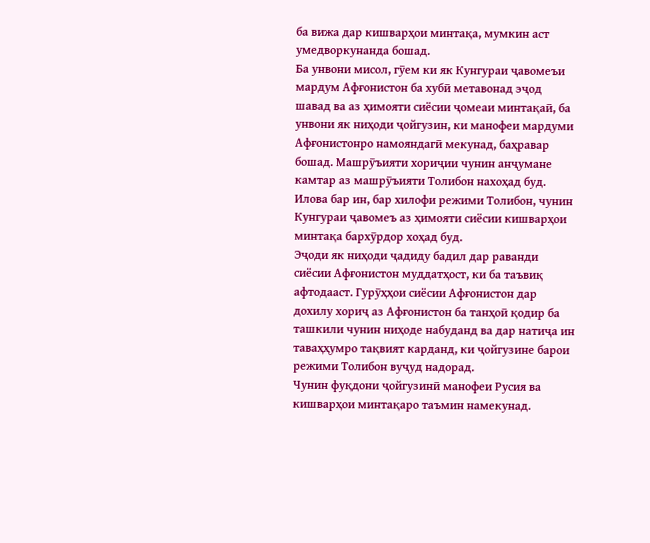ба вижа дар кишварҳои минтақа, мумкин аст умедворкунанда бошад.
Ба унвони мисол, гӯем ки як Кунгураи ҷавомеъи мардум Афғонистон ба хубӣ метавонад эҷод шавад ва аз ҳимояти сиёсии ҷомеаи минтақаӣ, ба унвони як ниҳоди ҷойгузин, ки манофеи мардуми Афғонистонро намояндагӣ мекунад, баҳравар бошад. Машрӯъияти хориҷии чунин анҷумане камтар аз машрӯъияти Толибон нахоҳад буд. Илова бар ин, бар хилофи режими Толибон, чунин Кунгураи ҷавомеъ аз ҳимояти сиёсии кишварҳои минтақа бархӯрдор хоҳад буд.
Эҷоди як ниҳоди ҷадиду бадил дар раванди сиёсии Афғонистон муддатҳост, ки ба таъвиқ афтодааст. Гурӯҳҳои сиёсии Афғонистон дар дохилу хориҷ аз Афғонистон ба танҳоӣ қодир ба ташкили чунин ниҳоде набуданд ва дар натиҷа ин таваҳҳумро тақвият карданд, ки ҷойгузине барои режими Толибон вуҷуд надорад.
Чунин фуқдони ҷойгузинӣ манофеи Русия ва кишварҳои минтақаро таъмин намекунад.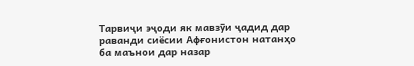Тарвиҷи эҷоди як мавзӯи ҷадид дар раванди сиёсии Афғонистон натанҳо ба маънои дар назар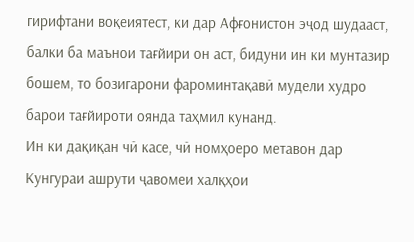гирифтани воқеиятест, ки дар Афғонистон эҷод шудааст, балки ба маънои тағйири он аст, бидуни ин ки мунтазир бошем, то бозигарони фароминтақавӣ мудели худро барои тағйироти оянда таҳмил кунанд.
Ин ки дақиқан чӣ касе, чӣ номҳоеро метавон дар Кунгураи ашрути ҷавомеи халқҳои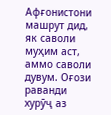Афғонистони машрут дид, як саволи муҳим аст, аммо саволи дувум. Оғози раванди хурӯҷ аз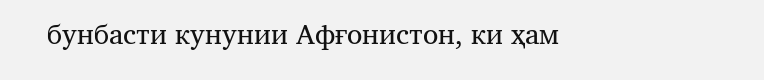бунбасти кунунии Афғонистон, ки ҳам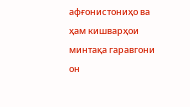афғонистониҳо ва ҳам кишварҳои минтақа гаравгони он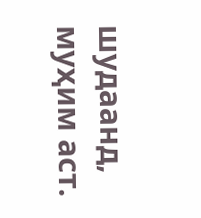шудаанд, муҳим аст.